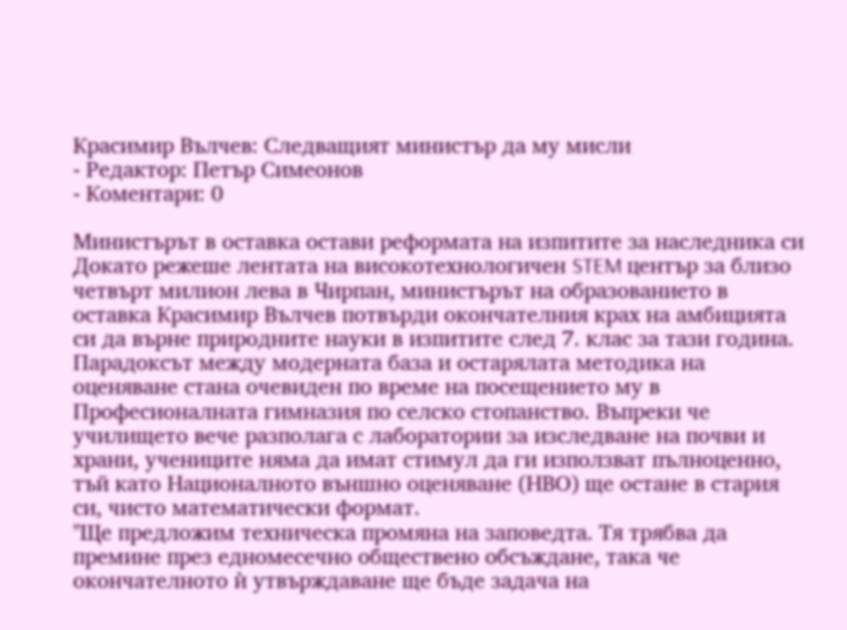Красимир Вълчев: Следващият министър да му мисли
- Редактор: Петър Симеонов
- Коментари: 0

Министърът в оставка остави реформата на изпитите за наследника си
Докато режеше лентата на високотехнологичен STEM център за близо четвърт милион лева в Чирпан, министърът на образованието в оставка Красимир Вълчев потвърди окончателния крах на амбицията си да върне природните науки в изпитите след 7. клас за тази година.
Парадоксът между модерната база и остарялата методика на оценяване стана очевиден по време на посещението му в Професионалната гимназия по селско стопанство. Въпреки че училището вече разполага с лаборатории за изследване на почви и храни, учениците няма да имат стимул да ги използват пълноценно, тъй като Националното външно оценяване (НВО) ще остане в стария си, чисто математически формат.
"Ще предложим техническа промяна на заповедта. Тя трябва да премине през едномесечно обществено обсъждане, така че окончателното ѝ утвърждаване ще бъде задача на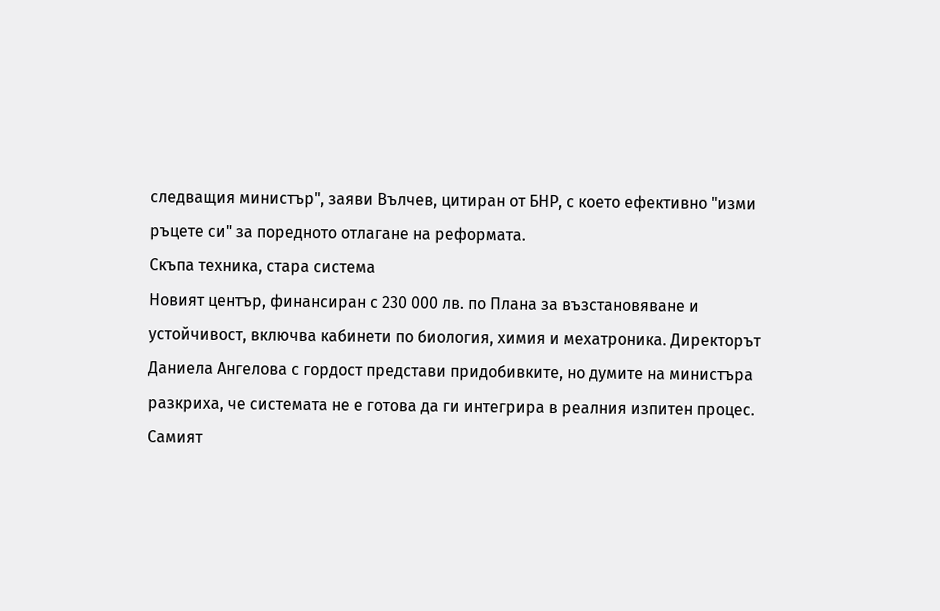следващия министър", заяви Вълчев, цитиран от БНР, с което ефективно "изми ръцете си" за поредното отлагане на реформата.
Скъпа техника, стара система
Новият център, финансиран с 230 000 лв. по Плана за възстановяване и устойчивост, включва кабинети по биология, химия и мехатроника. Директорът Даниела Ангелова с гордост представи придобивките, но думите на министъра разкриха, че системата не е готова да ги интегрира в реалния изпитен процес.
Самият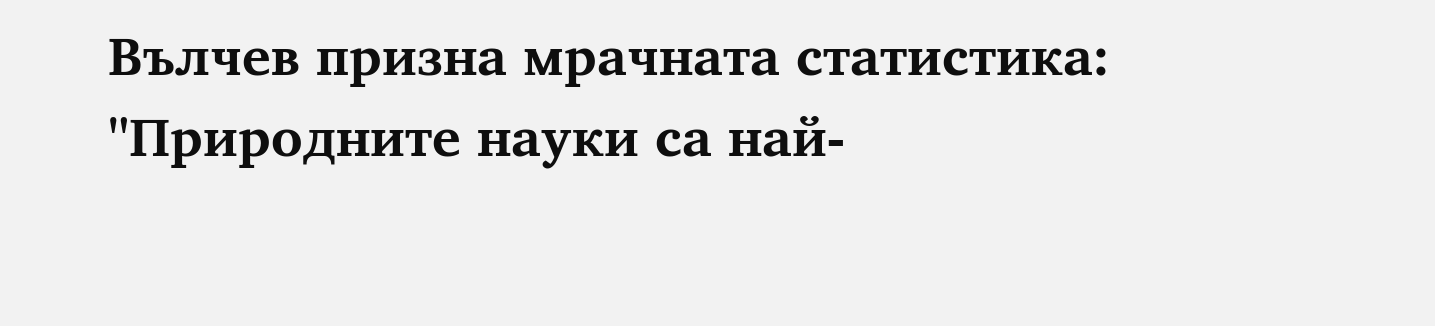Вълчев призна мрачната статистика: "Природните науки са най-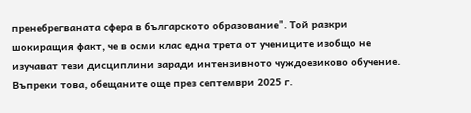пренебрегваната сфера в българското образование". Той разкри шокиращия факт, че в осми клас една трета от учениците изобщо не изучават тези дисциплини заради интензивното чуждоезиково обучение. Въпреки това, обещаните още през септември 2025 г.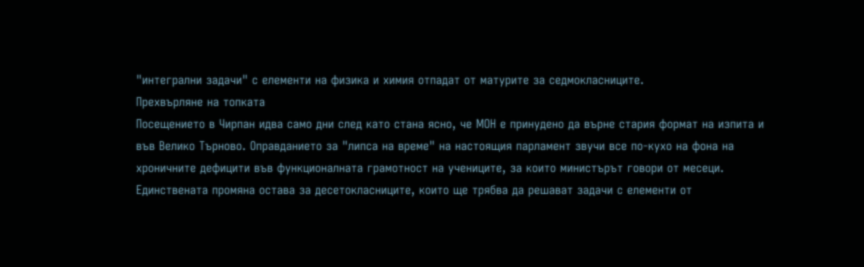"интегрални задачи" с елементи на физика и химия отпадат от матурите за седмокласниците.
Прехвърляне на топката
Посещението в Чирпан идва само дни след като стана ясно, че МОН е принудено да върне стария формат на изпита и във Велико Търново. Оправданието за "липса на време" на настоящия парламент звучи все по-кухо на фона на хроничните дефицити във функционалната грамотност на учениците, за които министърът говори от месеци.
Единствената промяна остава за десетокласниците, които ще трябва да решават задачи с елементи от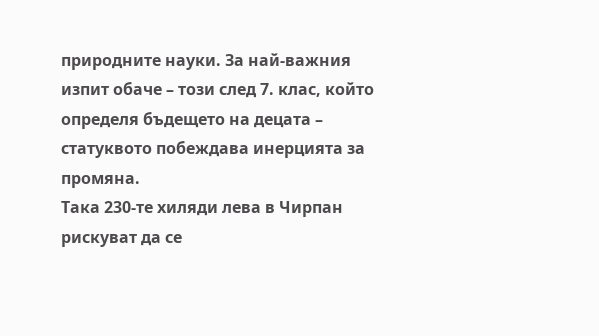природните науки. За най-важния изпит обаче – този след 7. клас, който определя бъдещето на децата – статуквото побеждава инерцията за промяна.
Така 230-те хиляди лева в Чирпан рискуват да се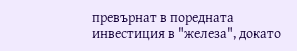превърнат в поредната инвестиция в "железа", докато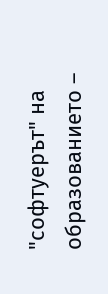"софтуерът" на образованието –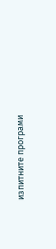изпитните програми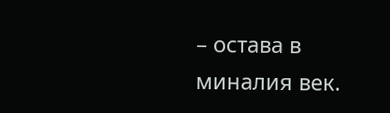– остава в миналия век.